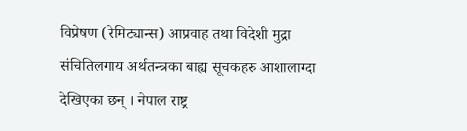विप्रेषण (रेमिट्यान्स) आप्रवाह तथा विदेशी मुद्रा संचितिलगाय अर्थतन्त्रका बाह्य सूचकहरु आशालाग्दा देखिएका छन् । नेपाल राष्ट्र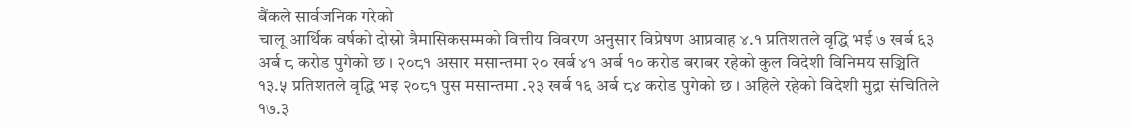बैंकले सार्वजनिक गरेको
चालू आर्थिक वर्षको दोस्रो त्रैमासिकसम्मको वित्तीय विवरण अनुसार विप्रेषण आप्रवाह ४.१ प्रतिशतले वृद्धि भई ७ खर्ब ६३ अर्ब ८ करोड पुगेको छ । २०८१ असार मसान्तमा २० खर्ब ४१ अर्ब १० करोड बराबर रहेको कुल विदेशी विनिमय सञ्चिति १३.५ प्रतिशतले वृद्धि भइ २०८१ पुस मसान्तमा .२३ खर्ब १६ अर्ब ८४ करोड पुगेको छ । अहिले रहेको विदेशी मुद्रा संचितिले १७.३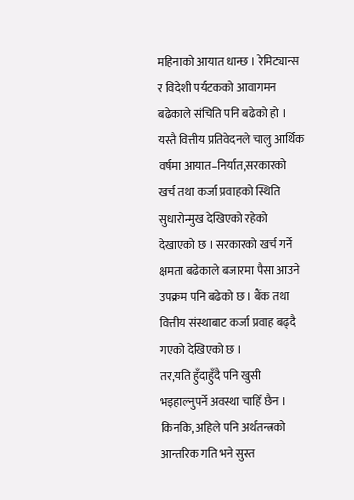महिनाको आयात धान्छ । रेमिट्यान्स र विदेशी पर्यटकको आवागमन बढेकाले संचिति पनि बढेको हो । यस्तै वित्तीय प्रतिवेदनले चालु आर्थिक वर्षमा आयात–निर्यात,सरकारको खर्च तथा कर्जा प्रवाहको स्थिति सुधारोन्मुख देखिएको रहेको देखाएको छ । सरकारको खर्च गर्ने क्षमता बढेकाले बजारमा पैसा आउने उपक्रम पनि बढेको छ । बैंक तथा वित्तीय संस्थाबाट कर्जा प्रवाह बढ्दै गएको देखिएको छ ।
तर,यति हुँदाहुँदै पनि खुसी भइहाल्नुपर्ने अवस्था चाहिँ छैन । किनकि, अहिले पनि अर्थतन्त्रको आन्तरिक गति भने सुस्त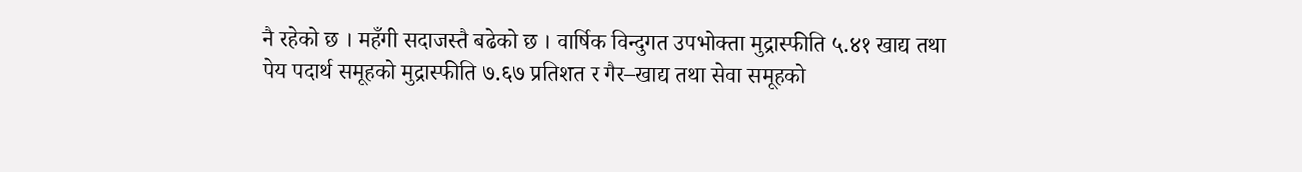नै रहेको छ । महँगी सदाजस्तै बढेको छ । वार्षिक विन्दुगत उपभोक्ता मुद्रास्फीति ५.४१ खाद्य तथा पेय पदार्थ समूहको मुद्रास्फीति ७.६७ प्रतिशत र गैर–खाद्य तथा सेवा समूहको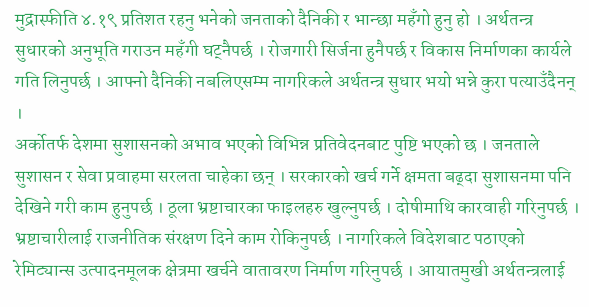मुद्रास्फीति ४.१९ प्रतिशत रहनु भनेको जनताको दैनिकी र भान्छा महँगो हुनु हो । अर्थतन्त्र सुधारको अनुभूति गराउन महँगी घट्नैपर्छ । रोजगारी सिर्जना हुनैपर्छ र विकास निर्माणका कार्यले गति लिनुपर्छ । आफ्नो दैनिकी नबलिएसम्म नागरिकले अर्थतन्त्र सुधार भयो भन्ने कुरा पत्याउँदैनन् ।
अर्कोतर्फ देशमा सुशासनको अभाव भएको विभिन्न प्रतिवेदनबाट पुष्टि भएको छ । जनताले सुशासन र सेवा प्रवाहमा सरलता चाहेका छन् । सरकारको खर्च गर्ने क्षमता बढ्दा सुशासनमा पनि देखिने गरी काम हुनुपर्छ । ठूला भ्रष्टाचारका फाइलहरु खुल्नुपर्छ । दोषीमाथि कारवाही गरिनुपर्छ । भ्रष्टाचारीलाई राजनीतिक संरक्षण दिने काम रोकिनुपर्छ । नागरिकले विदेशबाट पठाएको रेमिट्यान्स उत्पादनमूलक क्षेत्रमा खर्चने वातावरण निर्माण गरिनुपर्छ । आयातमुखी अर्थतन्त्रलाई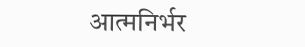आत्मनिर्भर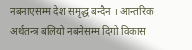नबनाएसम्म देश समृद्ध बन्दैन । आन्तरिक अर्थतन्त्र बलियो नबनेसम्म दिगो विकास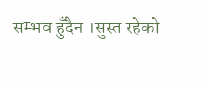सम्भव हुँदैन ।सुस्त रहेको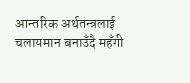आन्तरिक अर्थतन्त्रलाई चलायमान बनाउँदै महँगी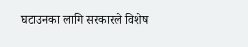घटाउनका लागि सरकारले विशेष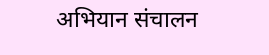अभियान संचालन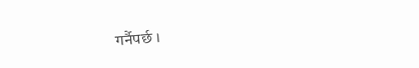गर्नैपर्छ ।